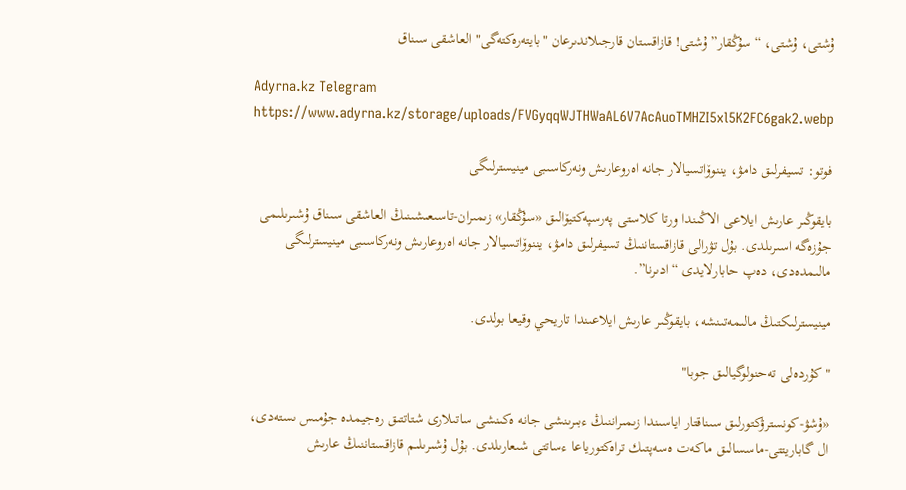ۇشتى، ۇشتى، “سۇڭقار” ۇشتى! قازاقستان قارجىلاندىرعان "بايتەرەكتەگى" العاشقى سىناق

Adyrna.kz Telegram
https://www.adyrna.kz/storage/uploads/FVGyqqWJTHWaAL6V7AcAuoTMHZI5xl5K2FC6gak2.webp

فوتو: تسيفرلىق دامۋ، يننوۆاتسيالار جانە اەروعارىش ونەركاسىبى مينيسترلىگى

بايقوڭىر عارىش ايلاعى الاڭىندا ورتا كلاستى پەرسپەكتيۆالىق «سۇڭقار» زىمىران-تاسىعىشىنىڭ العاشقى سىناق ۇشىرىلىمى جۇزەگە اسىرىلدى. بۇل تۋرالى قازاقستاننىڭ تسيفرلىق دامۋ، يننوۆاتسيالار جانە اەروعارىش ونەركاسىبى مينيسترلىگى مالىمدەدى، دەپ حابارلايدى “ادىرنا”.

مينيسترلىكتىڭ مالىمەتىنشە، بايقوڭىر عارىش ايلاعىندا تاريحي وقيعا بولدى.

"كۇردەلى تەحنولوگيالىق جوبا"

«ۇشۋ-كونسترۋكتورلىق سىناقتار اياسىندا زىمىراننىڭ ءبىرىنشى جانە ەكىنشى ساتىلارى شتاتتىق رەجيمدە جۇمىس ىستەدى، ال گاباريتتى-ماسسالىق ماكەت ەسەپتىك تراەكتورياعا ءساتتى شىعارىلدى. بۇل ۇشىرىلىم قازاقستاننىڭ عارىش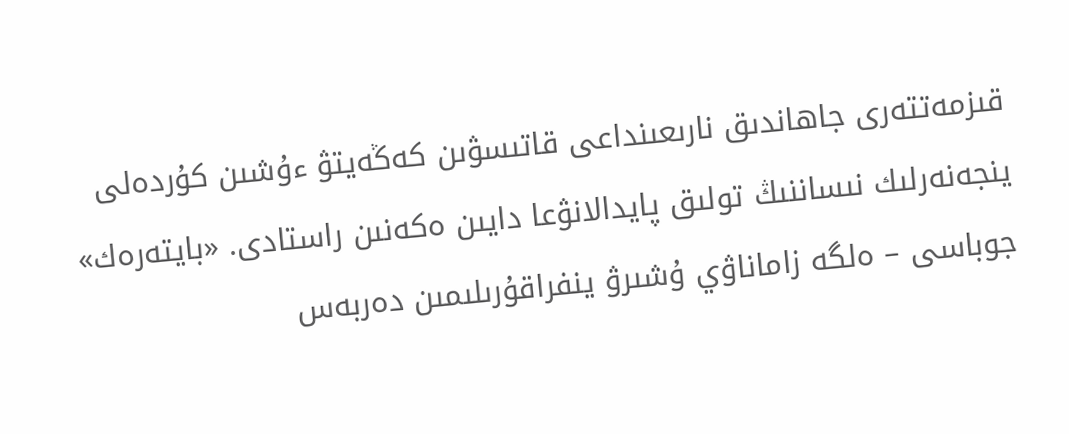قىزمەتتەرى جاھاندىق نارىعىنداعى قاتىسۋىن كەڭەيتۋ ءۇشىن كۇردەلى ينجەنەرلىك نىساننىڭ تولىق پايدالانۋعا دايىن ەكەنىن راستادى. «بايتەرەك» جوباسى – ەلگە زاماناۋي ۇشىرۋ ينفراقۇرىلىمىن دەربەس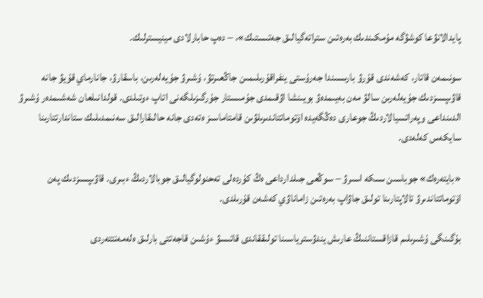پايدالانۋعا كوشۋگە مۇمكىندىك بەرەتىن ستراتەگيالىق جەتىستىك»، – دەپ حابارلادى مينيسترلىك.

سونىمەن قاتار، كەشەندى قۇرۋ بارىسىندا جەرۇستى ينفراقۇرىلىمىن جاڭعىرتۋ، ۇشىرۋ جۇيەلەرىن، باسقارۋ، جانارماي قۇيۋ جانە قاۋىپسىزدىك جۇيەلەرىن سالۋ مەن بەيىمدەۋ بويىنشا اۋقىمدى جۇمىستار جۇرگىزىلگەنى اتاپ ءوتىلدى. قولدانىلعان شەشىمدەر ۇشىرۋ الدىنداعى وپەراتسيالاردىڭ جوعارى دەڭگەيدە اۆتوماتتاندىرىلۋىن قامتاماسىز ەتەدى جانە حالىقارالىق سەنىمدىلىك ستاندارتتارىنا سايكەس كەلەدى.

«بايتەرەك» جوباسىن ىسكە اسىرۋ – سوڭعى جىلدارداعى ەڭ كۇردەلى تەحنولوگيالىق جوبالاردىڭ ءبىرى. قاۋىپسىزدىك پەن اۆتوماتتاندىرۋ تالاپتارىنا تولىق جاۋاپ بەرەتىن زاماناۋي كەشەن قۇرىلدى.

بۇگىنگى ۇشىرىلىم قازاقستاننىڭ عارىش يندۋسترياسىنا تولىققاندى قاتىسۋ ءۇشىن قاجەتتى بارلىق ەلەمەنتتەردى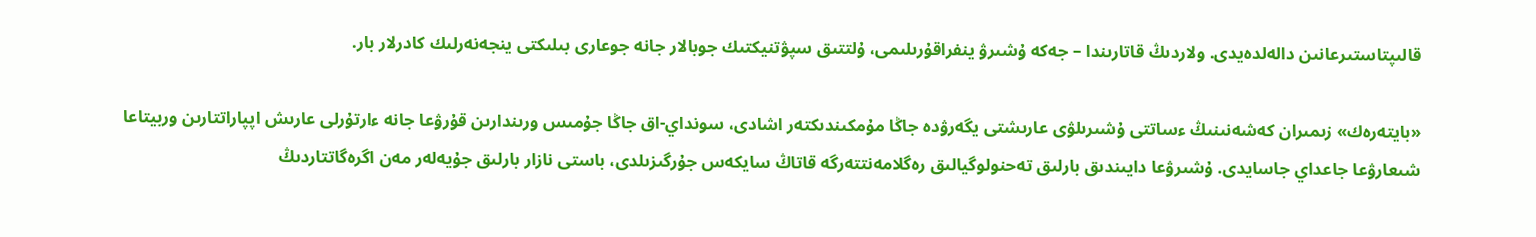قالىپتاستىرعانىن دالەلدەيدى. ولاردىڭ قاتارىندا – جەكە ۇشىرۋ ينفراقۇرىلىمى، ۇلتتىق سپۋتنيكتىك جوبالار جانە جوعارى بىلىكتى ينجەنەرلىك كادرلار بار.

«بايتەرەك» زىمىران كەشەنىنىڭ ءساتتى ۇشىرىلۋى عارىشتى يگەرۋدە جاڭا مۇمكىندىكتەر اشادى، سونداي-اق جاڭا جۇمىس ورىندارىن قۇرۋعا جانە ءارتۇرلى عارىش اپپاراتتارىن وربيتاعا شىعارۋعا جاعداي جاسايدى. ۇشىرۋعا دايىندىق بارلىق تەحنولوگيالىق رەگلامەنتتەرگە قاتاڭ سايكەس جۇرگىزىلدى، باستى نازار بارلىق جۇيەلەر مەن اگرەگاتتاردىڭ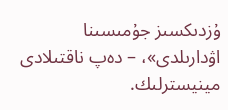ۇزدىكسىز جۇمىسىنا اۋدارىلدى»، – دەپ ناقتىلادى مينيسترلىك.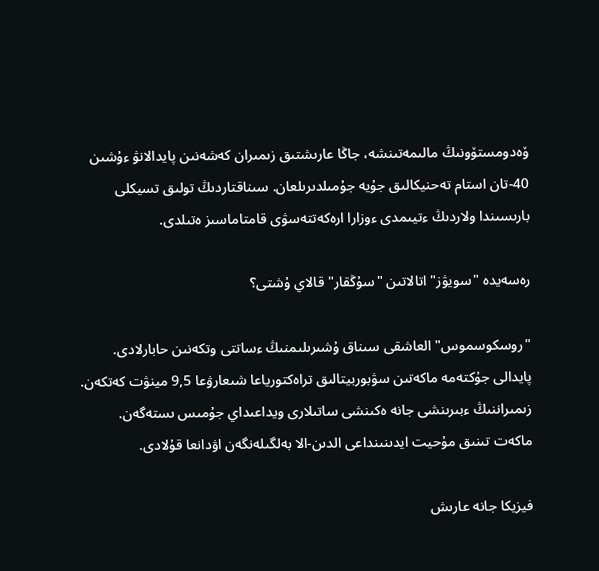ۆەدومستۆونىڭ مالىمەتىنشە، جاڭا عارىشتىق زىمىران كەشەنىن پايدالانۋ ءۇشىن 40-تان استام تەحنيكالىق جۇيە جۇمىلدىرىلعان. سىناقتاردىڭ تولىق تسيكلى بارىسىندا ولاردىڭ ءتيىمدى ءوزارا ارەكەتتەسۋى قامتاماسىز ەتىلدى.

رەسەيدە "سويۋز" اتالاتىن "سۇڭقار" قالاي ۇشتى؟

"روسكوسموس" العاشقى سىناق ۇشىرىلىمنىڭ ءساتتى وتكەنىن حابارلادى. پايدالى جۇكتەمە ماكەتىن سۋبوربيتالىق تراەكتورياعا شىعارۋعا 9,5 مينۋت كەتكەن. زىمىراننىڭ ءبىرىنشى جانە ەكىنشى ساتىلارى ويداعىداي جۇمىس ىستەگەن. ماكەت تىنىق مۇحيت ايدىنىنداعى الدىن-الا بەلگىلەنگەن اۋدانعا قۇلادى.

فيزيكا جانە عارىش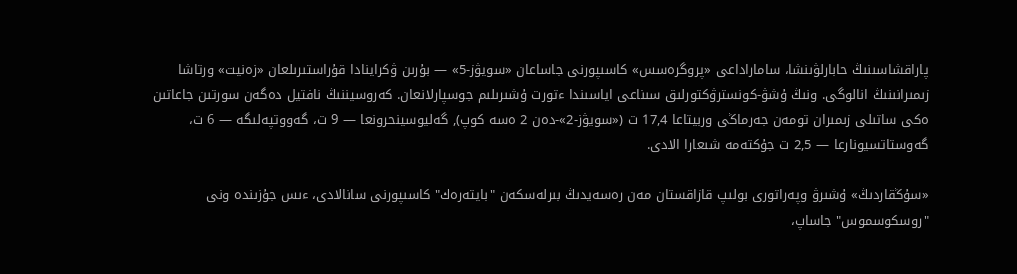پاراقشاسىنىڭ حابارلۋىنشا، ساماراداعى «پروگرەسس» كاسىپورنى جاساعان «سويۋز-5» — بۇرىن ۋكراينادا قۇراستىرىلعان «زەنيت» ورتاشا زىمىرانىنىڭ انالوگى. ونىڭ ۇشۋ-كونسترۋكتورلىق سىناعى اياسىندا ءتورت ۇشىرىلىم جوسپارلانعان. كەروسيننىڭ نافتيل دەگەن سورتىن جاعاتىن ەكى ساتىلى زىمىران تومەن جەرماڭى وربيتاعا 17,4 ت («سويۋز-2»-دەن 2 ەسە كوپ), گەليوسينحرونعا — 9 ت، گەووتپەلىگە — 6 ت، گەوستاتسيونارعا — 2,5 ت جۇكتەمە شىعارا الادى.

«سۇڭقاردىڭ» ۇشىرۋ وپەراتورى بولىپ قازاقستان مەن رەسەيدىڭ بىرلەسكەن "بايتەرەك" كاسىپورنى سانالادى، ءىس جۇزىندە ونى "روسكوسموس" جاساپ،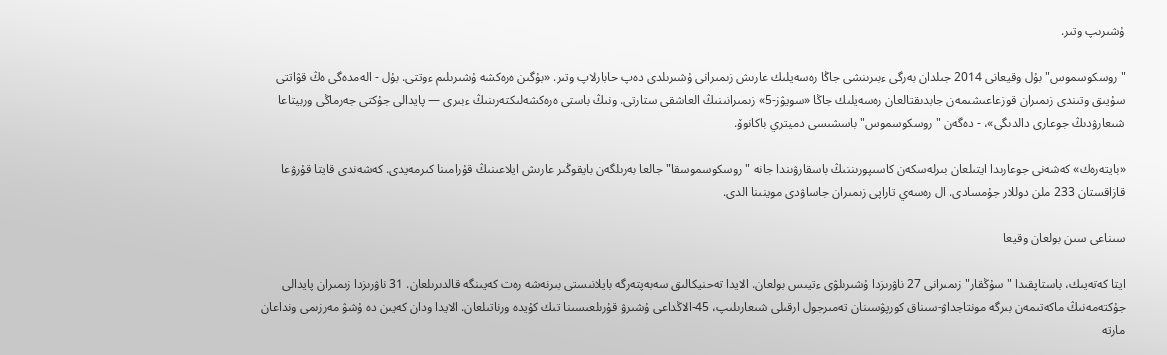ۇشىرىپ وتىر.

"روسكوسموس" بۇل وقيعانى 2014 جىلدان بەرگى ءبىرىنشى جاڭا رەسەيلىك عارىش زىمىرانى ۇشىرىلدى دەپ حابارلاپ وتىر. «بۇگىن ەرەكشە ۇشىرىلىم ءوتتى. بۇل - الەمدەگى ەڭ قۋاتتى سۇيىق وتىندى زىمىران قوزعاعىشىمەن جابدىقتالعان رەسەيلىك جاڭا «سويۋز-5» زىمىرانىنىڭ العاشقى ستارتى. ونىڭ باستى ەرەكشەلىكتەرىنىڭ ءبىرى — پايدالى جۇكتى جەرماڭى وربيتاعا شىعارۋدىڭ جوعارى دالدىگى»، - دەگەن "روسكوسموس" باسشىسى دميتري باكانوۆ.

«بايتەرەك» كەشەنى جوعارىدا ايتىلعان بىرلەسكەن كاسىپورىننىڭ باسقارۋىندا جانە "روسكوسموسقا" جالعا بەرىلگەن بايقوڭىر عارىش ايلاعىنىڭ قۇرامىنا كىرمەيدى. كەشەندى قايتا قۇرۋعا قازاقستان 233 ملن دوللار جۇمسادى. ال رەسەي تاراپى زىمىران جاساۋدى موينىنا الدى.

سىناعى سىن بولعان وقيعا

ايتا كەتەيىك، باستاپقىدا "سۇڭقار" زىمىرانى 27 ناۋرىزدا ۇشىرىلۋى ءتيىس بولعان. الايدا تەحنيكالىق سەبەپتەرگە بايلانىستى بىرنەشە رەت كەيىنگە قالدىرىلعان. 31 ناۋرىزدا زىمىران پايدالى جۇكتەمەنىڭ ماكەتىمەن بىرگە مونتاجداۋ-سىناق كورپۋسىنان تەمىرجول ارقىلى شىعارىلىپ، 45-الاڭداعى ۇشىرۋ قۇرىلعىسىنا تىك كۇيدە ورناتىلعان. الايدا ودان كەيىن دە ۇشۋ مەرزىمى ونداعان مارتە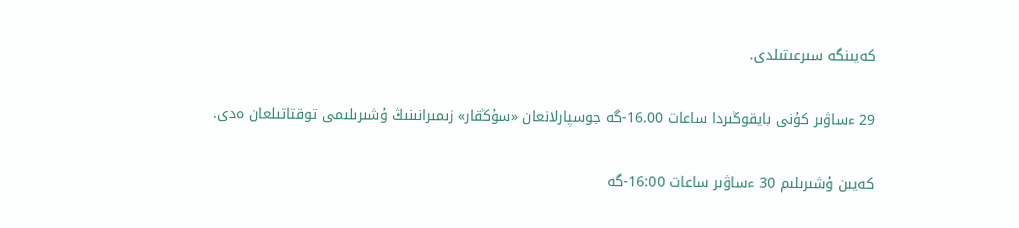كەيىنگە سىرعىتىلدى.

29 ءساۋىر كۇنى بايقوڭىردا ساعات 16.00-گە جوسپارلانعان «سۇڭقار» زىمىرانىنىڭ ۇشىرىلىمى توقتاتىلعان ەدى.

كەيىن ۇشىرىلىم 30 ءساۋىر ساعات 16:00-گە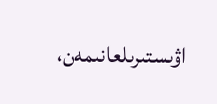اۋىستىرىلعانىمەن،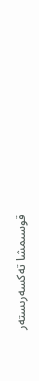قوسىمشا تەكسەرىستەر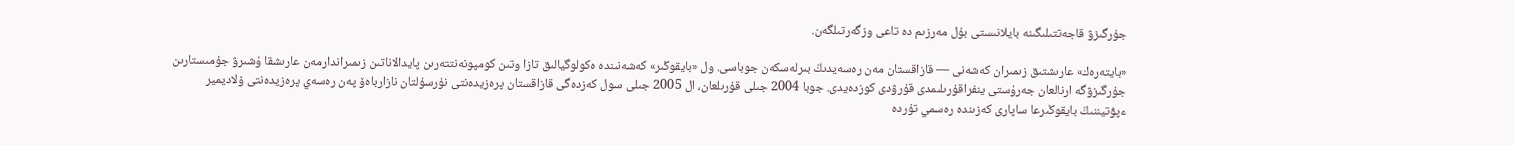جۇرگىزۋ قاجەتتىلىگىنە بايلانىستى بۇل مەرزىم دە تاعى وزگەرتىلگەن.

«بايتەرەك» عارىشتىق زىمىران كەشەنى — قازاقستان مەن رەسەيدىڭ بىرلەسكەن جوباسى. ول «بايقوڭىر» كەشەنىندە ەكولوگيالىق تازا وتىن كومپونەنتتەرىن پايدالاناتىن زىمىراندارمەن عارىشقا ۇشىرۋ جۇمىستارىن جۇرگىزۋگە ارنالعان جەرۇستى ينفراقۇرىلىمدى قۇرۋدى كوزدەيدى. جوبا 2004 جىلى قۇرىلعان، ال 2005 جىلى سول كەزدەگى قازاقستان پرەزيدەنتى نۇرسۇلتان نازارباەۆ پەن رەسەي پرەزيدەنتى ۆلاديمير ءپۋتيننىڭ بايقوڭىرعا ساپارى كەزىندە رەسمي تۇردە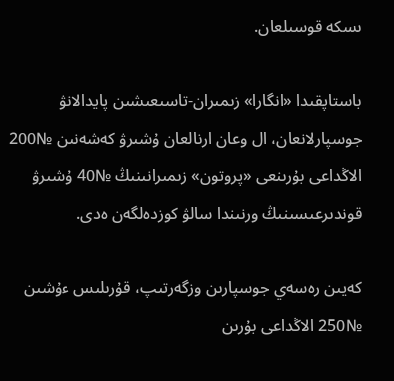ىسكە قوسىلعان.

باستاپقىدا «انگارا» زىمىران-تاسىعىشىن پايدالانۋ جوسپارلانعان، ال وعان ارنالعان ۇشىرۋ كەشەنىن №200 الاڭداعى بۇرىنعى «پروتون» زىمىرانىنىڭ №40 ۇشىرۋ قوندىرعىسىنىڭ ورنىندا سالۋ كوزدەلگەن ەدى.

كەيىن رەسەي جوسپارىن وزگەرتىپ، قۇرىلىس ءۇشىن №250 الاڭداعى بۇرىن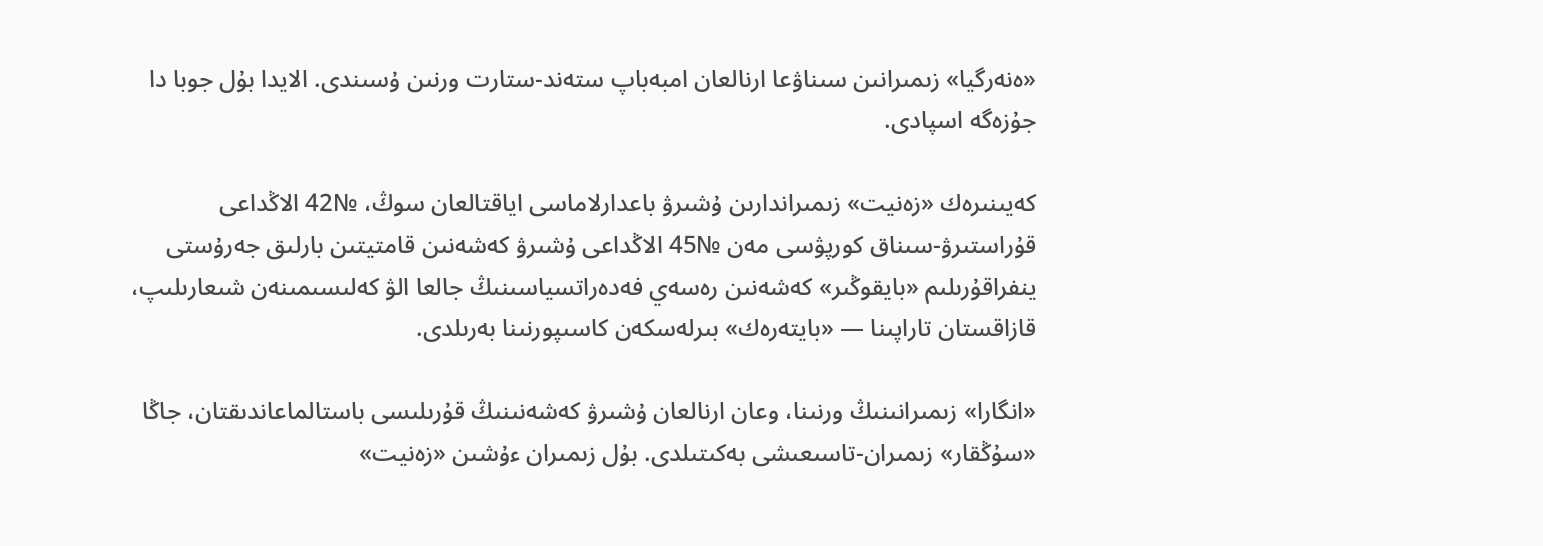«ەنەرگيا» زىمىرانىن سىناۋعا ارنالعان امبەباپ ستەند-ستارت ورنىن ۇسىندى. الايدا بۇل جوبا دا جۇزەگە اسپادى.

كەيىنىرەك «زەنيت» زىمىراندارىن ۇشىرۋ باعدارلاماسى اياقتالعان سوڭ، №42 الاڭداعى قۇراستىرۋ-سىناق كورپۋسى مەن №45 الاڭداعى ۇشىرۋ كەشەنىن قامتيتىن بارلىق جەرۇستى ينفراقۇرىلىم «بايقوڭىر» كەشەنىن رەسەي فەدەراتسياسىنىڭ جالعا الۋ كەلىسىمىنەن شىعارىلىپ، قازاقستان تاراپىنا — «بايتەرەك» بىرلەسكەن كاسىپورنىنا بەرىلدى.

«انگارا» زىمىرانىنىڭ ورنىنا، وعان ارنالعان ۇشىرۋ كەشەنىنىڭ قۇرىلىسى باستالماعاندىقتان، جاڭا «سۇڭقار» زىمىران-تاسىعىشى بەكىتىلدى. بۇل زىمىران ءۇشىن «زەنيت»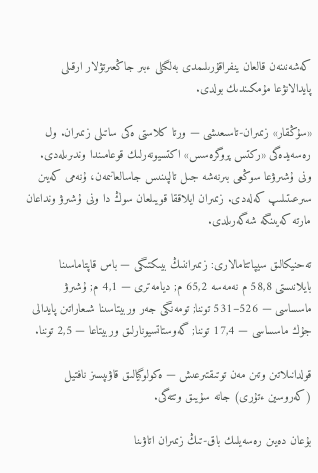كەشەنىنەن قالعان ينفراقۇرىلىمدى بەلگىلى ءبىر جاڭعىرتۋلار ارقىلى پايدالانۋعا مۇمكىندىك بولدى.

«سۇڭقار» زىمىران-تاسىعىشى — ورتا كلاستى ەكى ساتىلى زىمىران. ول رەسەيدەگى «ركتس پروگرەسس» اكتسيونەرلىك قوعامىندا وندىرىلەدى. ونى ۇشىرۋعا سوڭعى بىرنەشە جىل تالپىنىس جاسالعانىمەن، ۇنەمى كەيىن سىرعىتىلىپ كەلەدى. زىمىران ايلاققا قويىلعان سوڭ دا ونى ۇشىرۋ ونداعان مارتە كەيىنگە شەگەرىلدى.

تەحنيكالىق سيپاتتامالارى: زىمىراننىڭ بيىكتىگى — باس قاپتاماسىنا بايلانىستى 58,8 م نەمەسە 65,2 م; ديامەترى — 4,1 م; ۇشىرۋ ماسساسى — 526–531 توننا; تومەنگى جەر وربيتاسىنا شىعاراتىن پايدالى جۇك ماسساسى — 17,4 توننا; گەوستاتسيونارلىق وربيتاعا — 2,5 توننا.

قولدانىلاتىن وتىن مەن توتىقتىرعىش — ەكولوگيالىق قاۋىپسىز نافتيل (كەروسين ءتۇرى) جانە سۇيىق وتتەگى.

بۇعان دەيىن رەسەيلىك باق-تىڭ زىمىران اتاۋىنا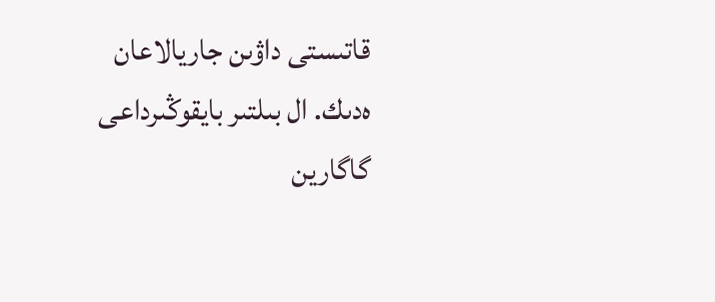قاتىستى داۋىن جاريالاعان ەدىك. ال بىلتىر بايقوڭىرداعى گاگارين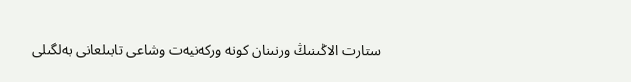ستارت الاڭىنىڭ ورنىنان كونە وركەنيەت وشاعى تابىلعانى بەلگىلى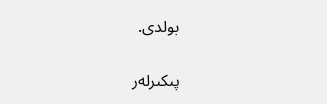بولدى.

پىكىرلەر